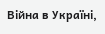Війна в Україні,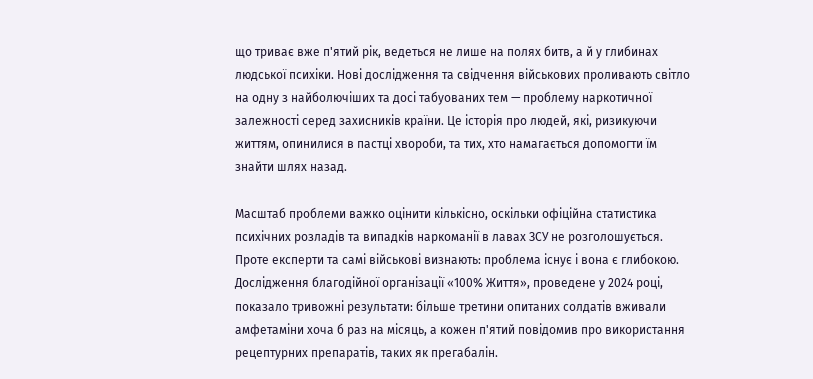що триває вже п'ятий рік, ведеться не лише на полях битв, а й у глибинах людської психіки. Нові дослідження та свідчення військових проливають світло на одну з найболючіших та досі табуованих тем — проблему наркотичної залежності серед захисників країни. Це історія про людей, які, ризикуючи життям, опинилися в пастці хвороби, та тих, хто намагається допомогти їм знайти шлях назад.

Масштаб проблеми важко оцінити кількісно, оскільки офіційна статистика психічних розладів та випадків наркоманії в лавах ЗСУ не розголошується. Проте експерти та самі військові визнають: проблема існує і вона є глибокою. Дослідження благодійної організації «100% Життя», проведене у 2024 році, показало тривожні результати: більше третини опитаних солдатів вживали амфетаміни хоча б раз на місяць, а кожен п'ятий повідомив про використання рецептурних препаратів, таких як прегабалін.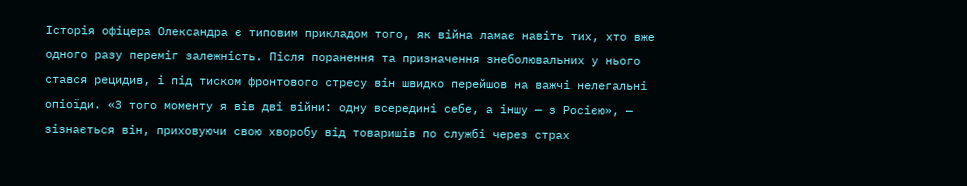Історія офіцера Олександра є типовим прикладом того, як війна ламає навіть тих, хто вже одного разу переміг залежність. Після поранення та призначення знеболювальних у нього стався рецидив, і під тиском фронтового стресу він швидко перейшов на важчі нелегальні опіоїди. «З того моменту я вів дві війни: одну всередині себе, а іншу — з Росією», — зізнається він, приховуючи свою хворобу від товаришів по службі через страх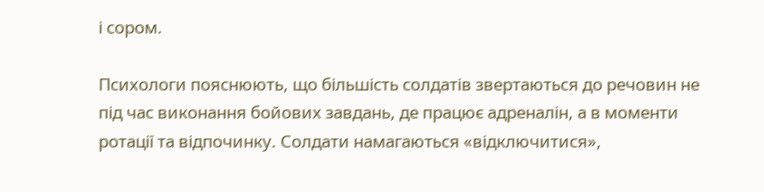і сором.

Психологи пояснюють, що більшість солдатів звертаються до речовин не під час виконання бойових завдань, де працює адреналін, а в моменти ротації та відпочинку. Солдати намагаються «відключитися»,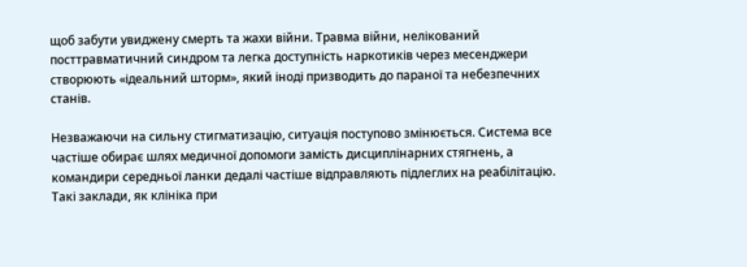щоб забути увиджену смерть та жахи війни. Травма війни, нелікований посттравматичний синдром та легка доступність наркотиків через месенджери створюють «ідеальний шторм», який іноді призводить до параної та небезпечних станів.

Незважаючи на сильну стигматизацію, ситуація поступово змінюється. Система все частіше обирає шлях медичної допомоги замість дисциплінарних стягнень, а командири середньої ланки дедалі частіше відправляють підлеглих на реабілітацію. Такі заклади, як клініка при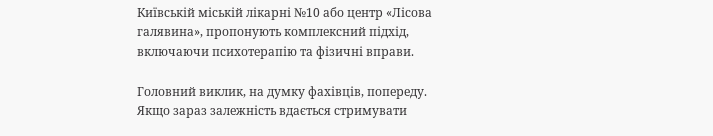Київській міській лікарні №10 або центр «Лісова галявина», пропонують комплексний підхід, включаючи психотерапію та фізичні вправи.

Головний виклик, на думку фахівців, попереду. Якщо зараз залежність вдається стримувати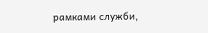рамками служби,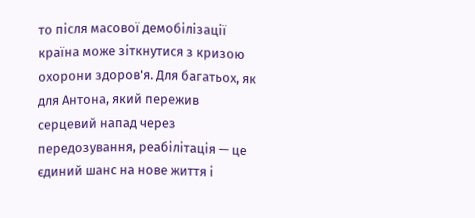то після масової демобілізації країна може зіткнутися з кризою охорони здоров'я. Для багатьох, як для Антона, який пережив серцевий напад через передозування, реабілітація — це єдиний шанс на нове життя і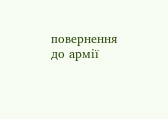повернення до армії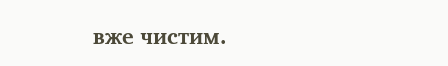вже чистим.